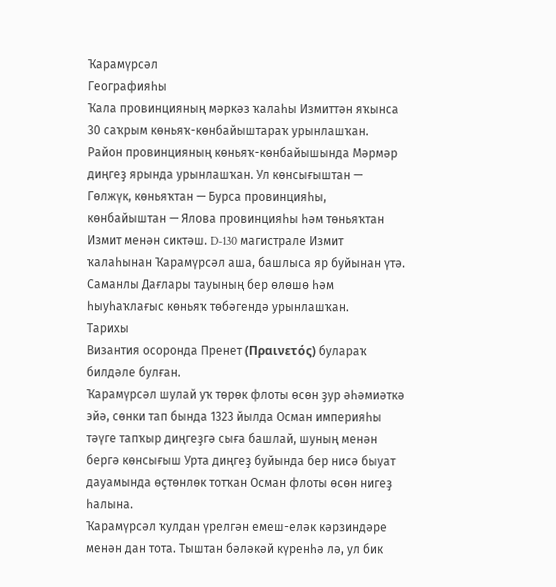Ҡарамүрсәл
Географияһы
Ҡала провинцияның мәркәз ҡалаһы Измиттән яҡынса 30 саҡрым көньяҡ-көнбайыштараҡ урынлашҡан.
Район провинцияның көньяҡ-көнбайышында Мәрмәр диңгеҙ ярында урынлашҡан. Ул көнсығыштан — Гөлжүк, көньяҡтан — Бурса провинцияһы, көнбайыштан — Ялова провинцияһы һәм төньяҡтан Измит менән сиктәш. D-130 магистрале Измит ҡалаһынан Ҡарамүрсәл аша, башлыса яр буйынан үтә. Саманлы Дағлары тауының бер өлөшө һәм һыуһаҡлағыс көньяҡ төбәгендә урынлашҡан.
Тарихы
Византия осоронда Пренет (Πραινετός) булараҡ билдәле булған.
Ҡарамүрсәл шулай уҡ төрөк флоты өсөн ҙур әһәмиәткә эйә, сөнки тап бында 1323 йылда Осман империяһы тәүге тапҡыр диңгеҙгә сыға башлай, шуның менән бергә көнсығыш Урта диңгеҙ буйында бер нисә быуат дауамында өҫтөнлөк тотҡан Осман флоты өсөн нигеҙ һалына.
Ҡарамүрсәл ҡулдан үрелгән емеш-еләк кәрзиндәре менән дан тота. Тыштан бәләкәй күренһә лә, ул бик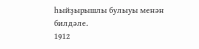һыйҙырышлы булыуы менән билдәле.
1912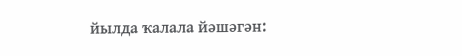йылда ҡалала йәшәгән: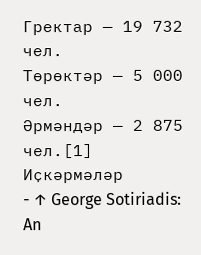Гректар — 19 732 чел.
Төрөктәр — 5 000 чел.
Әрмәндәр — 2 875 чел.[1]
Иҫкәрмәләр
- ↑ George Sotiriadis: An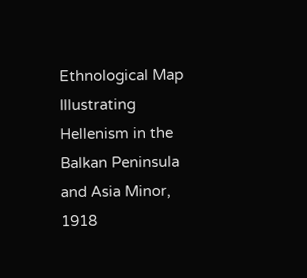Ethnological Map Illustrating Hellenism in the Balkan Peninsula and Asia Minor, 1918